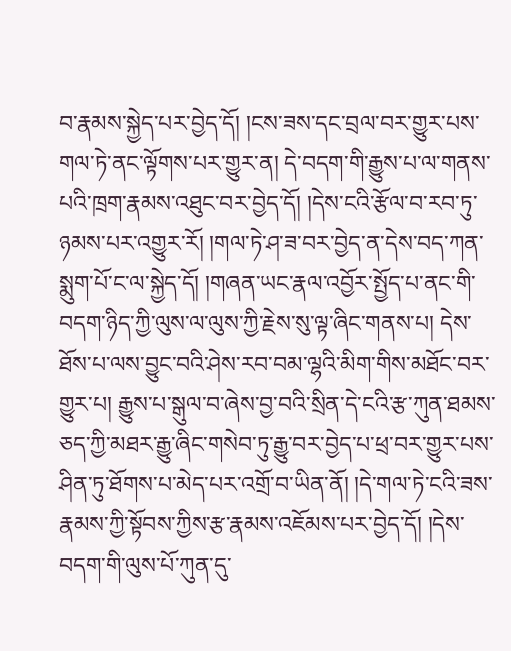བ་རྣམས་སྐྱེད་པར་བྱེད་དོ། །ངས་ཟས་དང་བྲལ་བར་གྱུར་པས་གལ་ཏེ་ནང་ལྟོགས་པར་གྱུར་ན། དེ་བདག་གི་རྒྱུས་པ་ལ་གནས་པའི་ཁྲག་རྣམས་འཐུང་བར་བྱེད་དོ། །དེས་ངའི་རྩོལ་བ་རབ་ཏུ་ཉམས་པར་འགྱུར་རོ། །གལ་ཏེ་ཤ་ཟ་བར་བྱེད་ན་དེས་བད་ཀན་སྨུག་པོ་ང་ལ་སྐྱེད་དོ། །གཞན་ཡང་རྣལ་འབྱོར་སྤྱོད་པ་ནང་གི་བདག་ཉིད་ཀྱི་ལུས་ལ་ལུས་ཀྱི་རྗེས་སུ་ལྟ་ཞིང་གནས་པ། དེས་ཐོས་པ་ལས་བྱུང་བའི་ཤེས་རབ་བམ་ལྷའི་མིག་གིས་མཐོང་བར་གྱུར་པ། རྒྱུས་པ་སྒུལ་བ་ཞེས་བྱ་བའི་སྲིན་དེ་ངའི་རྩ་ཀུན་ཐམས་ཅད་ཀྱི་མཐར་རྒྱུ་ཞིང་གསེབ་ཏུ་རྒྱུ་བར་བྱེད་པ་ཕྲ་བར་གྱུར་པས་ཤིན་ཏུ་ཐོགས་པ་མེད་པར་འགྲོ་བ་ཡིན་ནོ། །དེ་གལ་ཏེ་ངའི་ཟས་རྣམས་ཀྱི་སྟོབས་ཀྱིས་རྩ་རྣམས་འཇོམས་པར་བྱེད་དོ། །དེས་བདག་གི་ལུས་པོ་ཀུན་དུ་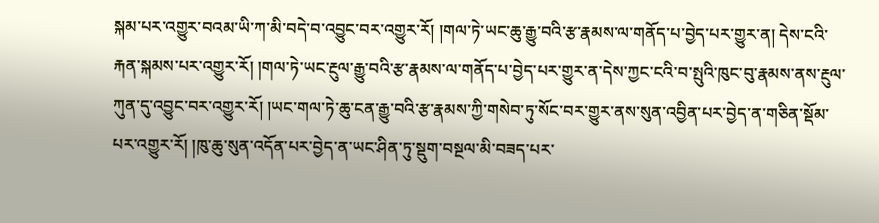སྐམ་པར་འགྱུར་བའམ་ཡི་ཀ་མི་བདེ་བ་འབྱུང་བར་འགྱུར་རོ། །གལ་ཏེ་ཡང་ཆུ་རྒྱུ་བའི་རྩ་རྣམས་ལ་གནོད་པ་བྱེད་པར་གྱུར་ན། དེས་ངའི་རྐན་སྐམས་པར་འགྱུར་རོ། །གལ་ཏེ་ཡང་རྔུལ་རྒྱུ་བའི་རྩ་རྣམས་ལ་གནོད་པ་བྱེད་པར་གྱུར་ན་དེས་ཀྱང་ངའི་བ་སྤུའི་ཁུང་བུ་རྣམས་ནས་རྔུལ་ཀུན་དུ་འབྱུང་བར་འགྱུར་རོ། །ཡང་གལ་ཏེ་ཆུ་ངན་རྒྱུ་བའི་རྩ་རྣམས་ཀྱི་གསེབ་ཏུ་སོང་བར་གྱུར་ནས་སུན་འབྱིན་པར་བྱེད་ན་གཅིན་སྡོམ་པར་འགྱུར་རོ། །ཁུ་ཆུ་སུན་འདོན་པར་བྱེད་ན་ཡང་ཤིན་ཏུ་སྡུག་བསྔལ་མི་བཟད་པར་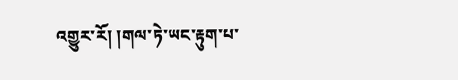འགྱུར་རོ། །གལ་ཏེ་ཡང་རྟུག་པ་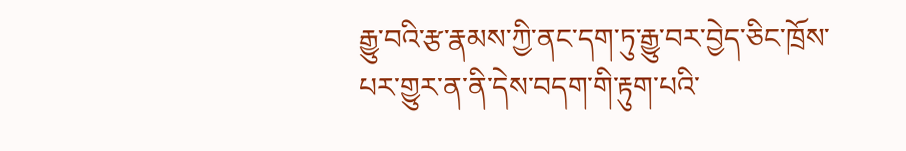རྒྱུ་བའི་རྩ་རྣམས་ཀྱི་ནང་དག་ཏུ་རྒྱུ་བར་བྱེད་ཅིང་ཁྲོས་པར་གྱུར་ན་ནི་དེས་བདག་གི་རྟུག་པའི་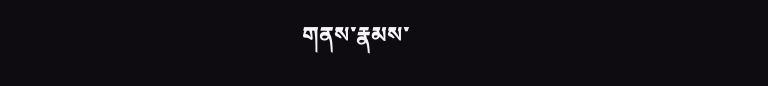གནས་རྣམས་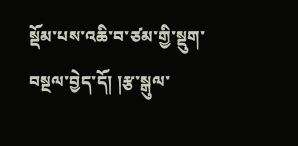སྡོམ་པས་འཆི་བ་ཙམ་གྱི་སྡུག་བསྔལ་བྱེད་དོ། །རྩ་སྒུལ་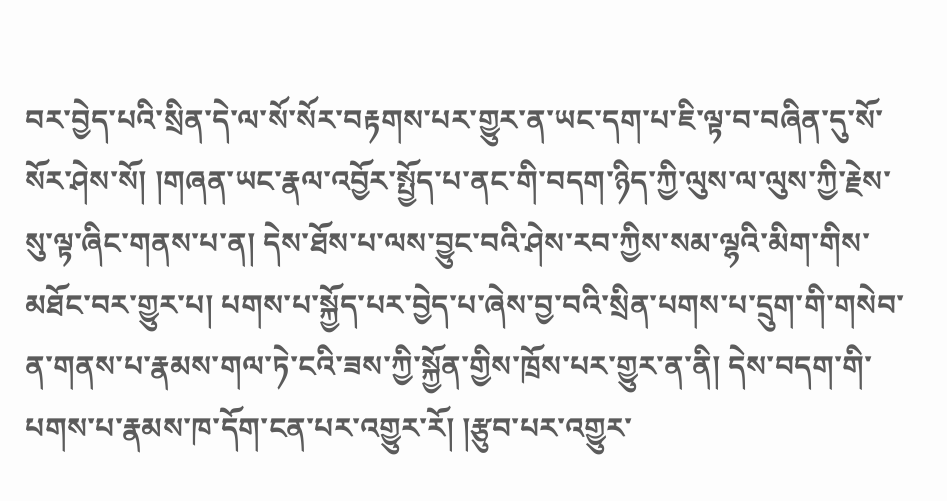བར་བྱེད་པའི་སྲིན་དེ་ལ་སོ་སོར་བརྟགས་པར་གྱུར་ན་ཡང་དག་པ་ཇི་ལྟ་བ་བཞིན་དུ་སོ་སོར་ཤེས་སོ། །གཞན་ཡང་རྣལ་འབྱོར་སྤྱོད་པ་ནང་གི་བདག་ཉིད་ཀྱི་ལུས་ལ་ལུས་ཀྱི་རྗེས་སུ་ལྟ་ཞིང་གནས་པ་ན། དེས་ཐོས་པ་ལས་བྱུང་བའི་ཤེས་རབ་ཀྱིས་སམ་ལྷའི་མིག་གིས་མཐོང་བར་གྱུར་པ། པགས་པ་སྐྱོད་པར་བྱེད་པ་ཞེས་བྱ་བའི་སྲིན་པགས་པ་དྲུག་གི་གསེབ་ན་གནས་པ་རྣམས་གལ་ཏེ་ངའི་ཟས་ཀྱི་སྐྱོན་གྱིས་ཁྲོས་པར་གྱུར་ན་ནི། དེས་བདག་གི་པགས་པ་རྣམས་ཁ་དོག་ངན་པར་འགྱུར་རོ། །རྩུབ་པར་འགྱུར་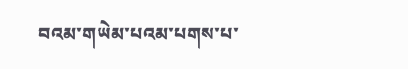བའམ་གཡེམ་པའམ་པགས་པ་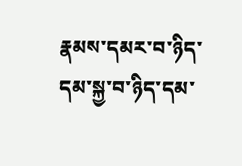རྣམས་དམར་བ་ཉིད་དམ་སྐྱ་བ་ཉིད་དམ་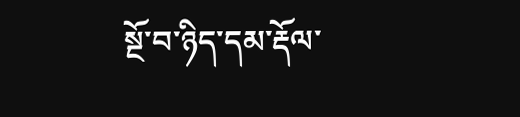སྔོ་བ་ཉིད་དམ་རྡོལ་